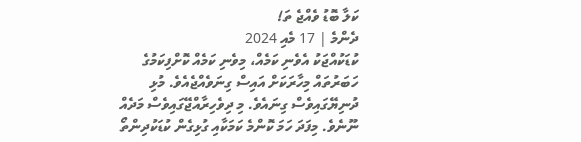ކަލާ ބޮޑު ވެއްޖެ ތަ!
ދެންމެ | 17 މެއި 2024
ކުޑަކުއްޖަކު އެވެނި ކަމެއް، މިވެނި ކަމެއް ކޮށްފިކަމުގެ ހަބަރުތައް މިހާރަކަށް އައިސް ގިނަވެއްޖެއެވެ. މުޅި ދުނިޔޭގައިވެސް ގިނައެވެ. މި ދިވެހިރާއްޖޭގައިވެސް މަދެއް ނޫނެވެ. މިފަދަ ހަމަ ކޮންމެ ކަމަކާއި ގުޅިގެން ކުޑަކުދިންތޯ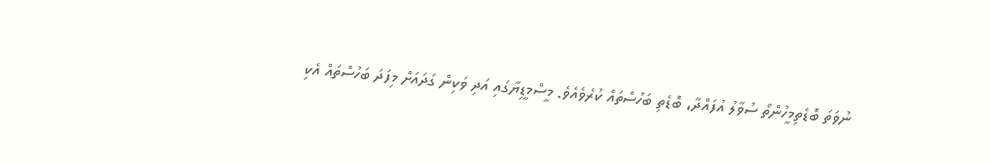ނުވަތަ ބޮޑެތިމީހުންތޯ ސުވާލު އުފައްދާ، ބޮޑެތި ބަހުސްތައް ކުރެވެއެވެ. މީސްމީޑިޔާގައި އަދި ވަކިން ގަދައަށް މިފަދަ ބަހުސްތައް އެކި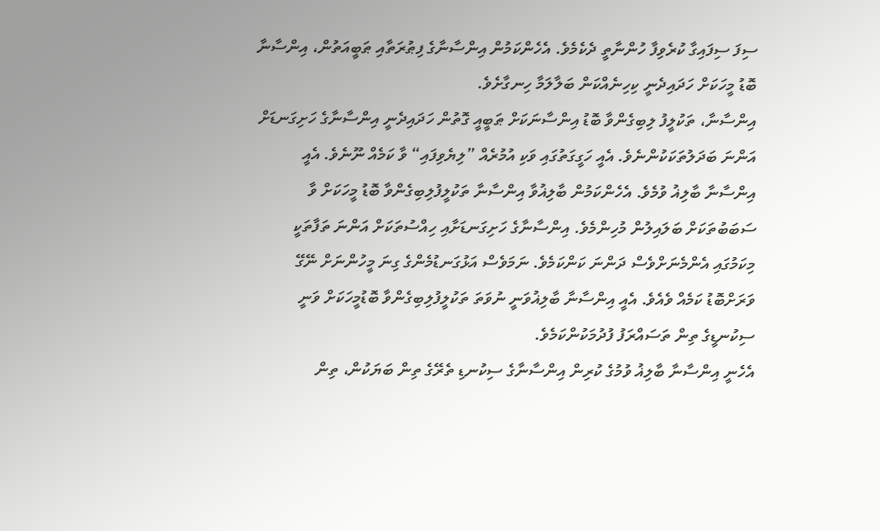ސިފަ ސިފައިގާ ކުރެވިފާ ހުންނާތީ ދެކެމެވެ. އެހެންކަމުން އިންސާނާގެ ފިޠުރަތާއި ޠަބީއަތުން، އިންސާނާ ބޮޑު މީހަކަށް ހަދައިދެނީ ކިހިނެއްކަން ބަލާލަމާ ހިނގާށެވެ.
އިންސާނާ، ތަކުލީފު ލިބިގެންވާ ބޮޑު އިންސާނަކަށް ޠަބީއީ ގޮތުން ހަދައިދެނީ އިންސާނާގެ ހަށިގަނޑަށް އަންނަ ބަދަލުތަކަކުންނެވެ. އެއީ ހަގީގަތުގައި ވަކި އުމުރެއް ”ލިޔެވިފައި“ ވާ ކަމެއް ނޫނެވެ. އެއީ އިންސާނާ ބާލިޣު ވުމެވެ. އެހެންކަމުން ބާލިޣުވާ އިންސާނާ ތަކުލީފުލިބިގެންވާ ބޮޑު މީހަކަށް ވާ ސަބަބުތަކަށް ބަލައިލުން މުހިންމެވެ. އިންސާނާގެ ހަށިގަނޑަށާއި ހިއްސުތަކަށް އަންނަ ތަފާތަކީ މިކަމުގައި އެންމެނަށްވެސް ދަންނަ ކަންކަމެވެ. ނަމަވެސް އަޅުގަނޑުމެންގެ ގިނަ މީހުންނަށް ނޭގޭ ވަރަށްބޮޑު ކަމެއް ވެއެވެ. އެއީ އިންސާނާ ބާލިޣުވަނީ ނުވަތަ ތަކުލީފުލިބިގެންވާ ބޮޑުމީހަކަށް ވަނީ ސިކުނޑީގެ ތިން ތަސައްރަފު ފުދުމަކުންކަމެވެ.
އެހެނީ އިންސާނާ ބާލިޣު ވުމުގެ ކުރިން އިންސާނާގެ ސިކުނޑި ތެރޭގެ ތިން ބަޔަކުން، ތިން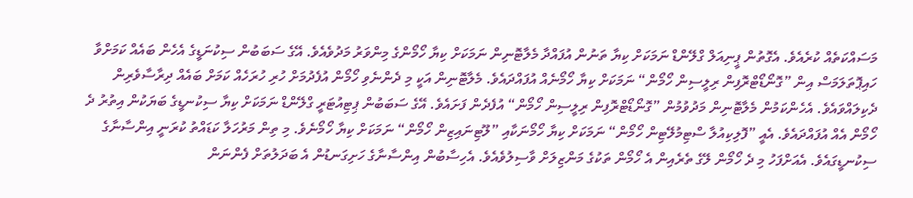މަސައްކަތެއް ކުރެއެވެ. އެގޮތުން ޕީނިއަލް ގްލޭންޑް ނަމަކަށް ކިޔާ ތަނުން އުފައްދާ މެލާޓޮނިން ނަމަކަށް ކިޔާ ހޯމޯންގެ މިންވަރު މަދުވެއެވެ. އޭގެ ސަބަބުން ސިކުނަޑީގެ އެހެން ބައެއް ކަމަށްވާ ހައިޕޮތަލަމަސް އިން ”ގޮނޯޑޯޓްރޮފިން ރިލީސިން ހޯމޯން“ ނަމަކަށް ކިޔާ ހޯމޯނެއް އުފައްދައެވެ. މެލާޓޮނިން އަކީ މި ދެންނެވި ހޯމޯން އުފެދުމަށް ހުރި ހުރަހެއް ކަމަށް ބައެއް ދިރާސާވެރިން ދެކިލައްވައެވެ. އެހެންކަމުން މެލާޓޮނިން މަދުވުމުން ”ގޮނޯޑޯޓްރޮފިން ރިލީސިން ހޯމޯން“ އުފެދެން ފަށައެވެ. އޭގެ ސަބަބުން ޕިޓިއުޓަރީ ގްލޭންޑް ނަމަކަށް ކިޔާ ސިކުނޑީގެ ބަޔަކުން އިތުރު ދެ ހޯމޯން އެއް އުފައްދައެވެ. އެއީ ”ފޮލިކިއުލާ ސްޓިމުލޭޓިން ހޯމޯން“ ނަމަކަށް ކިޔާ ހޯމޯނަކާއި ”ލޫޓިނައިޒިން ހޯމޯން“ ނަމަކަށް ކިޔާ ހޯމޯނެވެ. މި ތިން މަރުހަލާ ކަޑައްތު ކުރަނީ އިންސާނާގެ ސިކުނޑީގައެވެ. އެއަށްފަހު މި ދެ ހޯމޯން ލޭގެ ތެރެއިން އެ ހޯމޯން ތަކުގެ މަންޒިލަށް ވާސިލުވެއެވެ. އެހިސާބުން އިންސާނާގެ ހަށިގަނޑުން އެ ބަދަލުތަށް ފެންނަން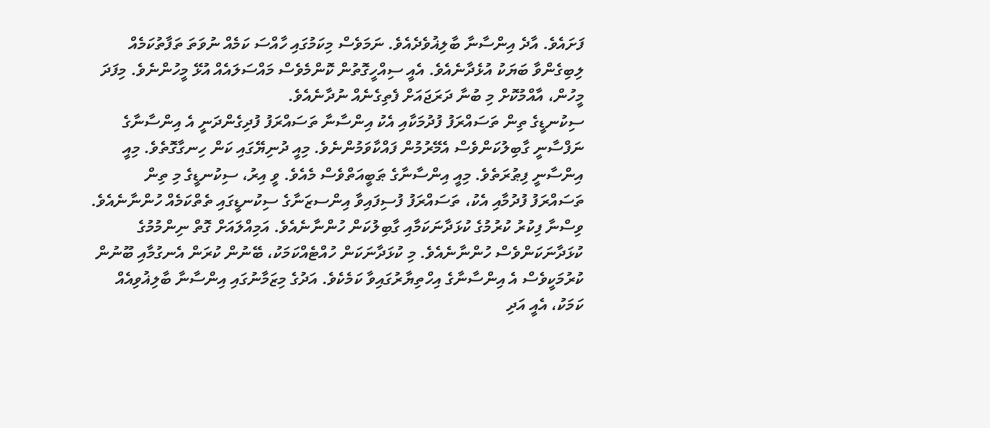ފަށައެވެ. އާދެ އިންސާނާ ބާލިޣުވެދެއެވެ. ނަމަވެސް މިކަމުގައި ހާއްސަ ކަމެއް ނުވަތަ ތަފާތުކަމެއް ލިބިގެންވާ ބަޔަކު އުޅެދާނެއެވެ. އެއީ ސިއްހީގޮތުން ކޮންމެވެސް މައްސަލައެއް އުޅޭ މީހުންނެވެ. މިފަދަ މީހުން، އާއްމުކޮށް މި ބުނާ ދަރަޖައަށް ފެތިގެނެއް ނުދާނެއެވެ.
ސިކުނޑީގެ ތިން ތަސައްރަފު ފުދުމަކާއި އެކު އިންސާނާ ތަސައްރަފު ފުދިގެންދަނީ އެ އިންސާނާގެ ނަފްސާނީ ގާބިލުކަންވެސް އެމޭރުމުން ފައްކާވަމުންނެވެ. މިއީ ދުނިޔޭގައި ކަން ހިނގާގޮތެވެ. މިއީ އިންސާނީ ފިޠުރަތެވެ. މިއީ އިންސާނާގެ ޠަބީއަތްވެސް މެއެވެ. ވީ އިރު، ސިކުނޑީގެ މި ތިން ތަސައްރަފު ފުދުމާއި އެކު، ތަސައްރަފު ފުސިފައިވާ އިންސޒަނާގެ ސިކުނޑީގައި ތެތްކަމެއް ހުންނާނެއެވެ. ވިސްނާ ފިކުރު ކުރުމުގެ ކުޅަދާނަކަމާއި ގާބިލުކަން ހުންނާނެއެވެ. އަމިއްލައަށް ގޮތް ނިންމުމުގެ ކުޅަދާނަކަންވެސް ހުންނާނެއެވެ. މި ކުޅަދާނަކަން ހުއްޓެއްކަމަކު، ބޭނުން ކުރަން އެނގުމާއި ބޫނުން ކުރުމަކީވެސް އެ އިންސާނާގެ އިހްތިޔާރުގައިވާ ކަމެކެވެ. އަދުގެ މިޒަމާނުގައި އިންސާނާ ބާލިޣުވިއެއް ކަމަކު، އެއީ އަދި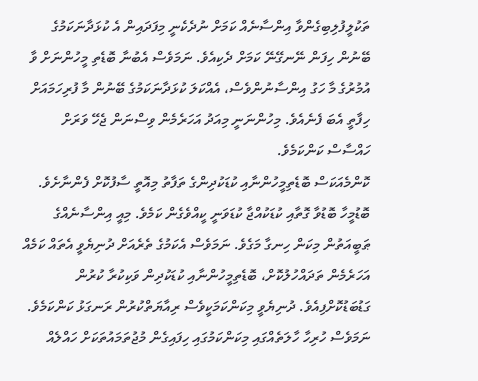ތަކުލީފުލިބިގެންވާ އިންސާނެއް ކަމަށް ނުދެކެނީ މިފަދައިން އެ ކުޅަދާނަކަމުގެ ބޭނުން ހިފަން ނޭނގޭނޭ ކަމަށް ދެކިއެވެ. ނަމަވެސް އެބުނާ ބޮޑެތި މީހުންނަށް ވާ އުމުރުގެ މާ ހަގު އިންސާނުންވެސް، އެއްކަލަ ކުޅަދާނަކަމުގެ ބޭނުން މާ ފުރިހަމައަށް ހިފާތީ އެބަ ފެނެއެވެ. މިހުންނަނީ މިއަދު އަހަރެމެން ވިސްނަން ޖެހޭ ވަރަށް ހައްސާސް ކަންކަމެވެ.
ކޮންމެއަކަސް ބޮޑެތިމީހުންނާއި ކުޑަކުދިންގެ ތަފާތު މިއޮތީ ސާފުކޮށް ފެންނާށެވެ. ބޮޑުމީހާ ބޮޑުވާ ގޮތާއި ކުޑަކުއްޖާ ކުޑަވަނީ ކީއްވެގެން ކަމެވެ. މިއީ އިންސާނެއްގެ ޠަބީއަތުން މިކަން ހިނގާ މަގެވެ. ނަމަވެސް އެކަމުގެ ތެރެއަށް ދުނިޔެވީ އެތައް ކަމެއް އަހަރެމެން ތަދައްހުލުކޮށް، ބޮޑެތިމީހުންނާއި ކުޑަކުދިން ވަކިކުރާ ކުރުން ގަޑުބަޑުކޮށްފިއެވެ. ދުނިޔެވީ މިކަންކަމަކީވެސް ރިއާޔަތްކުރުން ރަނގަޅު ކަންކަމެވެ. ނަމަވެސް ހުރިހާ ހާލަތެއްގައި މިކަންކަމުގައި ހިފައިގެން މުޖުތަމައުތަކަށް ހައްލެއް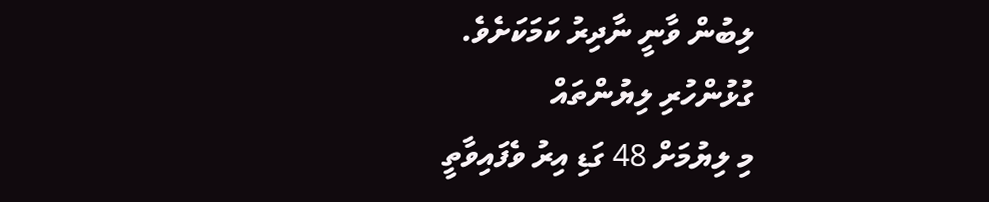ލިބުން ވާނީ ނާދިރު ކަމަކަށެވެ.
ގުޅުންހުރި ލިޔުންތައް
މި ލިޔުމަށް 48 ގަޑި އިރު ވެފައިވާތީ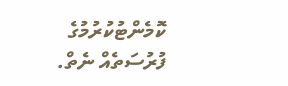ކޮމެންޓުކުރުމުގެ ފުރުސަތެއް ނެތް.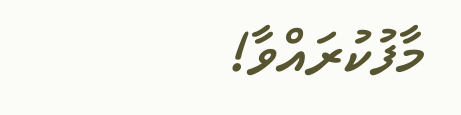މާފުކުރައްވާ!